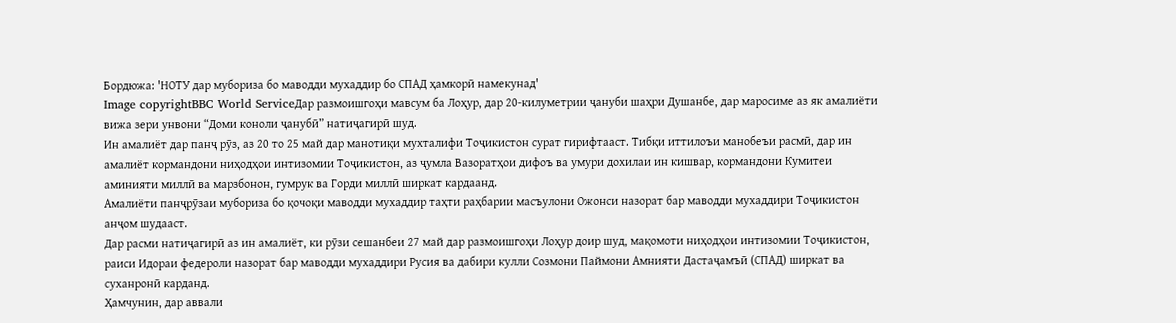Бордюжа: 'НОТУ дар мубориза бо маводди мухаддир бо СПАД ҳамкорӣ намекунад'
Image copyrightBBC World ServiceДар размоишгоҳи мавсум ба Лоҳур, дар 20-килуметрии ҷануби шаҳри Душанбе, дар маросиме аз як амалиёти вижа зери унвони “Доми коноли ҷанубӣ” натиҷагирӣ шуд.
Ин амалиёт дар панҷ рӯз, аз 20 то 25 май дар манотиқи мухталифи Тоҷикистон сурат гирифтааст. Тибқи иттилоъи манобеъи расмӣ, дар ин амалиёт кормандони ниҳодҳои интизомии Тоҷикистон, аз ҷумла Вазоратҳои дифоъ ва умури дохилаи ин кишвар, кормандони Кумитеи аминияти миллӣ ва марзбонон, гумрук ва Горди миллӣ ширкат кардаанд.
Амалиёти панҷрӯзаи мубориза бо қочоқи маводди мухаддир таҳти раҳбарии масъулони Ожонси назорат бар маводди мухаддири Тоҷикистон анҷом шудааст.
Дар расми натиҷагирӣ аз ин амалиёт, ки рӯзи сешанбеи 27 май дар размоишгоҳи Лоҳур доир шуд, мақомоти ниҳодҳои интизомии Тоҷикистон, раиси Идораи федероли назорат бар маводди мухаддири Русия ва дабири кулли Созмони Паймони Амнияти Дастаҷамъӣ (СПАД) ширкат ва суханронӣ карданд.
Ҳамчунин, дар аввали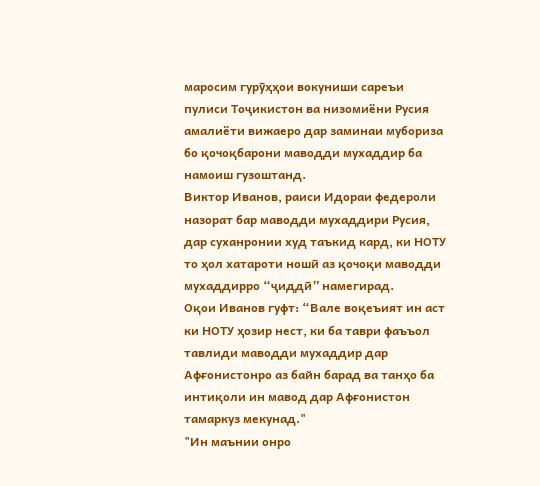маросим гурӯҳҳои вокуниши сареъи пулиси Тоҷикистон ва низомиёни Русия амалиёти вижаеро дар заминаи мубориза бо қочоқбарони маводди мухаддир ба намоиш гузоштанд.
Виктор Иванов, раиси Идораи федероли назорат бар маводди мухаддири Русия, дар суханронии худ таъкид кард, ки НОТУ то ҳол хатароти ношӣ аз қочоқи маводди мухаддирро “ҷиддӣ” намегирад.
Оқои Иванов гуфт: “Вале воқеъият ин аст ки НОТУ ҳозир нест, ки ба таври фаъъол тавлиди маводди мухаддир дар Афғонистонро аз байн барад ва танҳо ба интиқоли ин мавод дар Афғонистон тамаркуз мекунад."
"Ин маънии онро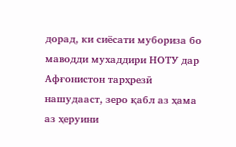дорад, ки сиёсати мубориза бо маводди мухаддири НОТУ дар Афғонистон тарҳрезӣ нашудааст, зеро қабл аз ҳама аз ҳеруини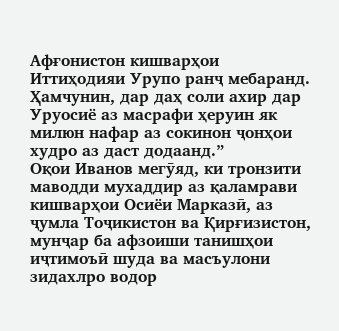Афғонистон кишварҳои Иттиҳодияи Урупо ранҷ мебаранд. Ҳамчунин, дар даҳ соли ахир дар Уруосиё аз масрафи ҳеруин як милюн нафар аз сокинон ҷонҳои худро аз даст додаанд.”
Оқои Иванов мегӯяд, ки тронзити маводди мухаддир аз қаламрави кишварҳои Осиёи Марказӣ, аз ҷумла Тоҷикистон ва Қирғизистон, мунҷар ба афзоиши танишҳои иҷтимоъӣ шуда ва масъулони зидахлро водор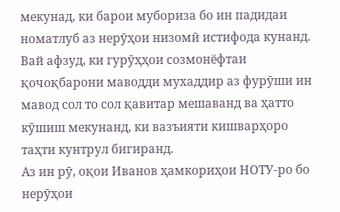мекунад, ки барои мубориза бо ин падидаи номатлуб аз нерӯҳои низомӣ истифода кунанд.
Вай афзуд, ки гурӯҳҳои созмонёфтаи қочоқбарони маводди мухаддир аз фурӯши ин мавод сол то сол қавитар мешаванд ва ҳатто кӯшиш мекунанд, ки вазъияти кишварҳоро таҳти кунтрул бигиранд.
Аз ин рӯ, оқои Иванов ҳамкориҳои НОТУ-ро бо нерӯҳои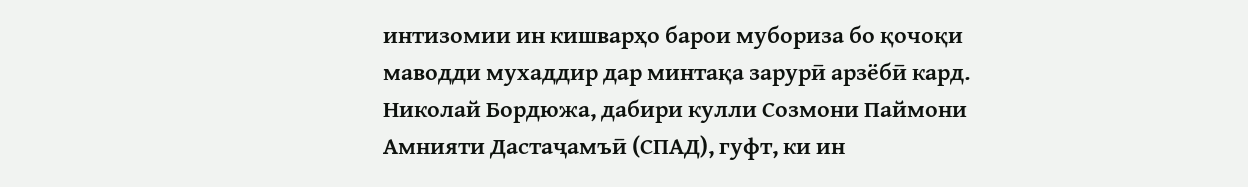интизомии ин кишварҳо барои мубориза бо қочоқи маводди мухаддир дар минтақа зарурӣ арзёбӣ кард.
Николай Бордюжа, дабири кулли Созмони Паймони Амнияти Дастаҷамъӣ (СПАД), гуфт, ки ин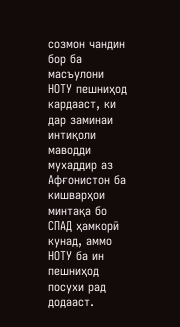созмон чандин бор ба масъулони НОТУ пешниҳод кардааст, ки дар заминаи интиқоли маводди мухаддир аз Афғонистон ба кишварҳои минтақа бо СПАД ҳамкорӣ кунад, аммо НОТУ ба ин пешниҳод посухи рад додааст.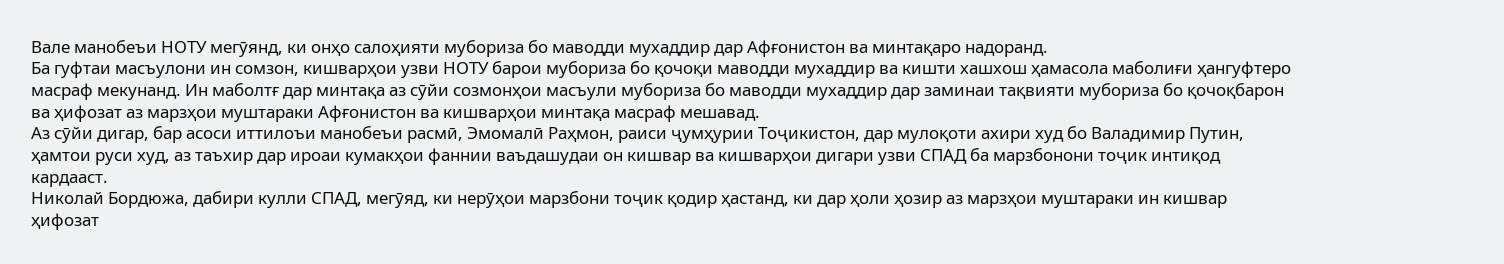Вале манобеъи НОТУ мегӯянд, ки онҳо салоҳияти мубориза бо маводди мухаддир дар Афғонистон ва минтақаро надоранд.
Ба гуфтаи масъулони ин сомзон, кишварҳои узви НОТУ барои мубориза бо қочоқи маводди мухаддир ва кишти хашхош ҳамасола маболиғи ҳангуфтеро масраф мекунанд. Ин маболтғ дар минтақа аз сӯйи созмонҳои масъули мубориза бо маводди мухаддир дар заминаи тақвияти мубориза бо қочоқбарон ва ҳифозат аз марзҳои муштараки Афғонистон ва кишварҳои минтақа масраф мешавад.
Аз сӯйи дигар, бар асоси иттилоъи манобеъи расмӣ, Эмомалӣ Раҳмон, раиси ҷумҳурии Тоҷикистон, дар мулоқоти ахири худ бо Валадимир Путин, ҳамтои руси худ, аз таъхир дар ироаи кумакҳои фаннии ваъдашудаи он кишвар ва кишварҳои дигари узви СПАД ба марзбонони тоҷик интиқод кардааст.
Николай Бордюжа, дабири кулли СПАД, мегӯяд, ки нерӯҳои марзбони тоҷик қодир ҳастанд, ки дар ҳоли ҳозир аз марзҳои муштараки ин кишвар ҳифозат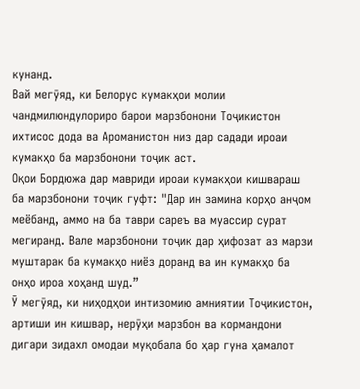кунанд.
Вай мегӯяд, ки Белорус кумакҳои молии чандмилюндулориро барои марзбонони Тоҷикистон ихтисос дода ва Ароманистон низ дар садади ироаи кумакҳо ба марзбонони тоҷик аст.
Оқои Бордюжа дар мавриди ироаи кумакҳои кишвараш ба марзбонони тоҷик гуфт: "Дар ин замина корҳо анҷом меёбанд, аммо на ба таври сареъ ва муассир сурат мегиранд. Вале марзбонони тоҷик дар ҳифозат аз марзи муштарак ба кумакҳо ниёз доранд ва ин кумакҳо ба онҳо ироа хоҳанд шуд.”
Ӯ мегӯяд, ки ниҳодҳои интизомию амниятии Тоҷикистон, артиши ин кишвар, нерӯҳи марзбон ва кормандони дигари зидахл омодаи муқобала бо ҳар гуна ҳамалот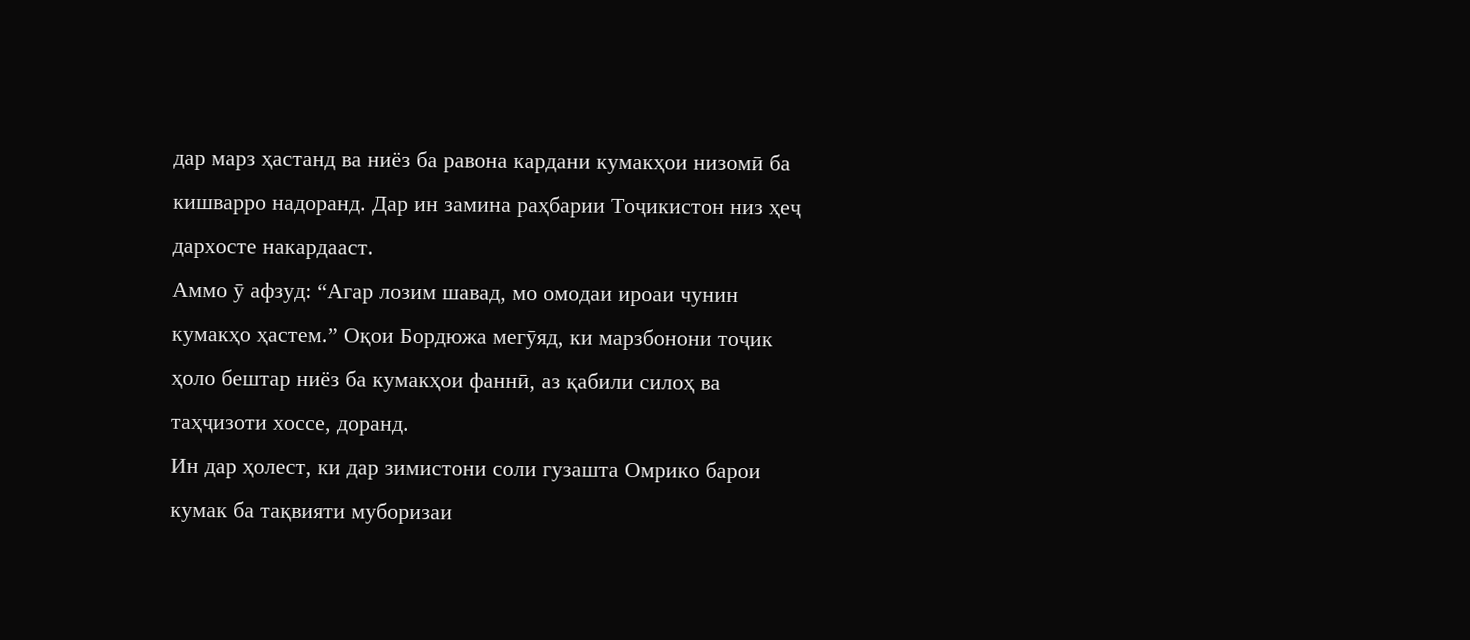дар марз ҳастанд ва ниёз ба равона кардани кумакҳои низомӣ ба кишварро надоранд. Дар ин замина раҳбарии Тоҷикистон низ ҳеҷ дархосте накардааст.
Аммо ӯ афзуд: “Агар лозим шавад, мо омодаи ироаи чунин кумакҳо ҳастем.” Оқои Бордюжа мегӯяд, ки марзбонони тоҷик ҳоло бештар ниёз ба кумакҳои фаннӣ, аз қабили силоҳ ва таҳҷизоти хоссе, доранд.
Ин дар ҳолест, ки дар зимистони соли гузашта Омрико барои кумак ба тақвияти муборизаи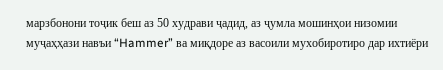марзбонони тоҷик беш аз 50 худрави ҷадид, аз ҷумла мошинҳои низомии муҷаҳҳази навъи “Hammer” ва миқдоре аз васоили мухобиротиро дар ихтиёри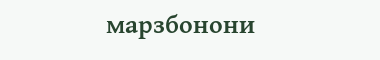марзбонони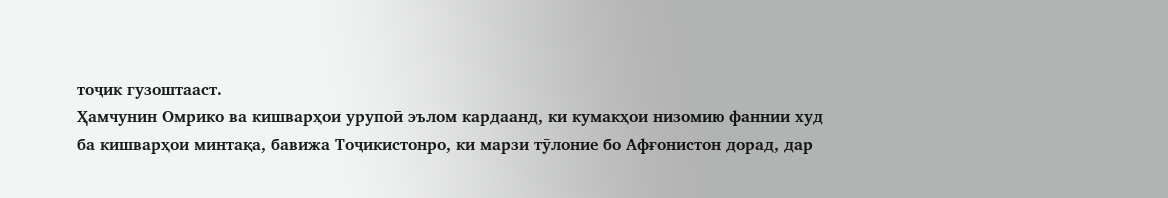тоҷик гузоштааст.
Ҳамчунин Омрико ва кишварҳои урупоӣ эълом кардаанд, ки кумакҳои низомию фаннии худ ба кишварҳои минтақа, бавижа Тоҷикистонро, ки марзи тӯлоние бо Афғонистон дорад, дар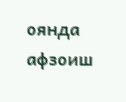оянда афзоиш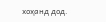хоҳанд дод.